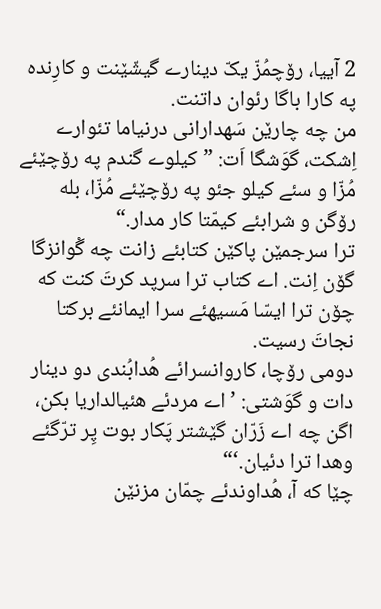2 آییا، رۆچمُزّ یکّ دینارے گیشّێنت و کارِنده په کارا باگا رئوان داتنت.
من چه چارێن سَهدارانی درنیاما تئوارے اِشکت، گوَشگا اَت: ”کیلوے گندم په رۆچێئے مُزّا و سئے کیلو جئو په رۆچێئے مُزّا، بله رۆگن و شرابئے کیمّتا کار مدار.“
ترا سرجمێن پاکێن کتابئے زانت چه گْوانزگا گۆن اِنت. اے کتاب ترا سرپد کرتَ کنت که چۆن ترا ایسّا مَسیهئے سرا ایمانئے برکتا نجاتَ رسیت.
دومی رۆچا، کاروانسرائے هُدابُندی دو دینار دات و گوَشتی: ’اے مردئے هئیالداریا بکن، اگن چه اے زَرّان گێشتر پَکار بوت پِر ترّگئے وهدا ترا دئیان.‘“
چێا که آ، هُداوندئے چمّان مزنێن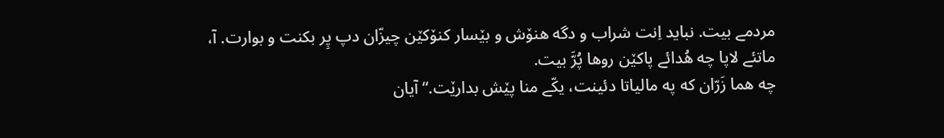مردمے بیت. نباید اِنت شراب و دگه هنۆش و بێسار کنۆکێن چیزّان دپ پِر بکنت و بوارت. آ، ماتئے لاپا چه هُدائے پاکێن روها پُرَّ بیت.
چه هما زَرّان که په مالیاتا دئینت، یکّے منا پێش بدارێت.“ آیان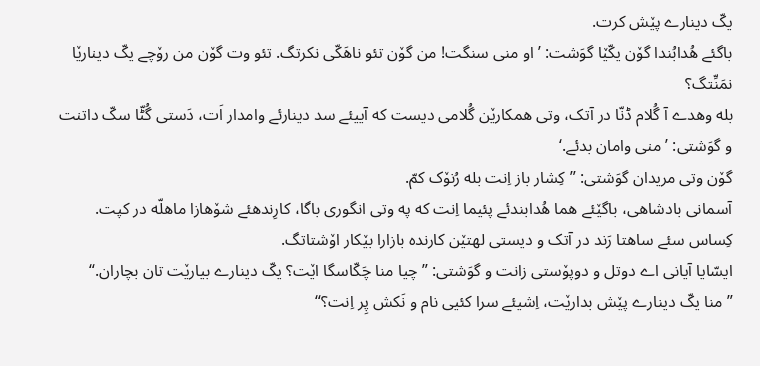یکّ دینارے پێش کرت.
باگئے هُدابُندا گۆن یکّێا گوَشت: ’او منی سنگت! من گۆن تئو ناهَکّی نکرتگ. تئو وت گۆن من رۆچے یکّ دینارێا نمَنِّتگ؟
بله وهدے آ گُلام ڈنّا در آتک، وتی همکارێن گُلامی دیست که آییئے سد دینارئے وامدار اَت، دَستی گُٹّا سکّ داتنت و گوَشتی: ’منی وامان بدئے.‘
گۆن وتی مریدان گوَشتی: ”کِشار باز اِنت بله رُنۆک کمّ.
آسمانی بادشاهی، باگێئے هما هُدابندئے پئیما اِنت که په وتی انگوری باگا، کارِندهئے شۆهازا ماهلّه در کپت.
کِساس سئے ساهتا رَند در آتک و دیستی لهتێن کارنده بازارا بێکار اۆشتاتگ.
ایسّایا آیانی اے دوتل و دوپۆستی زانت و گوَشتی: ”چیا منا چَکّاسگا اێت؟ یکّ دینارے بیارێت تان بچاران.“
”منا یکّ دینارے پێش بدارێت، اِشیئے سرا کئیی نام و نَکش پِر اِنت؟“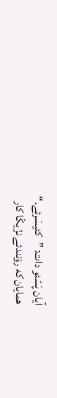آیان پَسّئو دات: ”کئیسَرئے.“
همایان که رۆنندئے نزّیکّا کار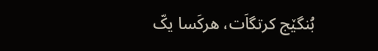بُنگێج کرتگاَت، هرکَسا یکّ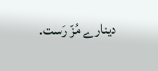دینارے مُزّ رَست.